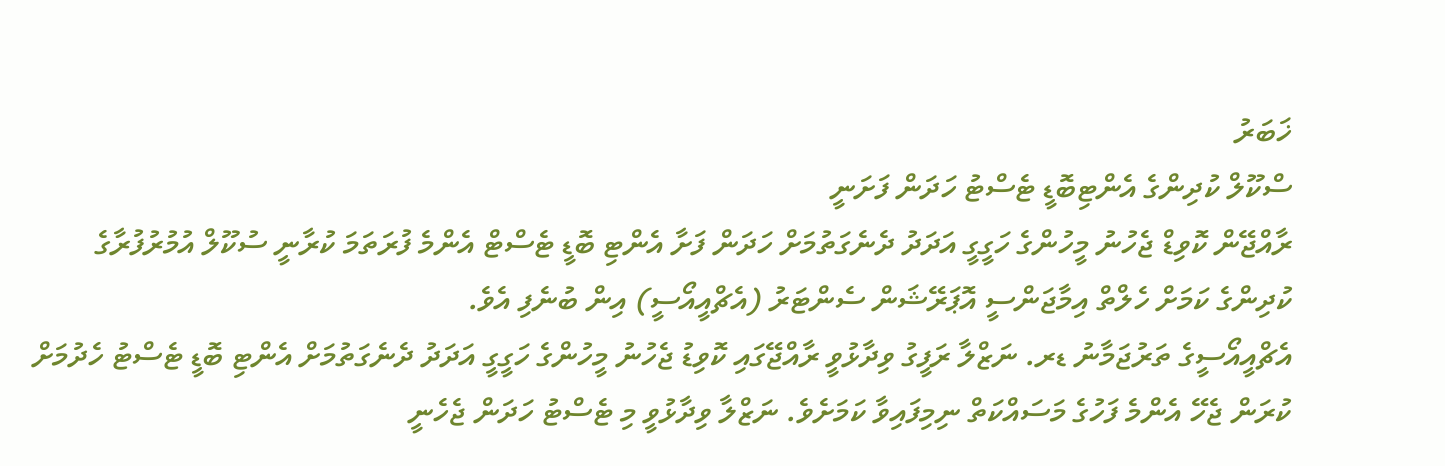ޚަބަރު
ސްކޫލް ކުދިންގެ އެންޓިބޮޑީ ޓެސްޓު ހަދަން ފަށަނީ
ރާއްޖޭން ކޮވިޑް ޖެހުނު މީހުންގެ ހަގީގީ އަދަދު ދެނެގަތުމަށް ހަދަން ފަށާ އެންޓި ބޮޑީ ޓެސްޓް އެންމެ ފުރަތަމަ ކުރާނީ ސުކޫލް އުމުރުފުރާގެ ކުދިންގެ ކަމަށް ހެލްތް އިމާޖަންސީ އޮޕަރޭޝަން ސެންޓަރު (އެޗްއީއޯސީ) އިން ބުނެފި އެވެ.
އެޗްއީއޯސީގެ ތަރުޖަމާނު ޑރ. ނަޒްލާ ރަފީގު ވިދާޅުވީ ރާއްޖޭގައި ކޮވިޑު ޖެހުނު މީހުންގެ ހަގީގީ އަދަދު ދެނެގަތުމަށް އެންޓި ބޮޑީ ޓެސްޓު ހެދުމަށް ކުރަން ޖެހޭ އެންމެ ފަހުގެ މަސައްކަތް ނިމިފައިވާ ކަމަށެވެ. ނަޒްލާ ވިދާޅުވީ މި ޓެސްޓު ހަދަން ޖެހެނީ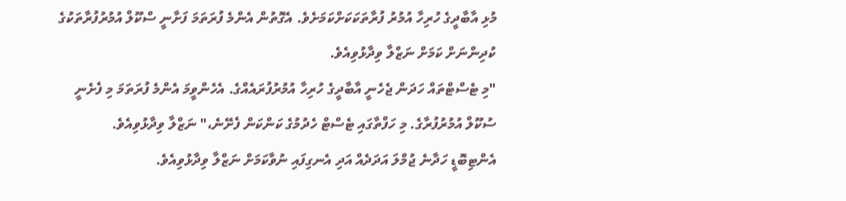މުޅި އާބާދީގެ ހުރިހާ އުމުރު ފުރާތަކަކަށްކަމަށެވެ. އެގޮތުން އެންމެ ފުރަތަމަ ފަށާނީ ސްކޫލް އުމުރުފުރާތަކުގެ ކުދިންނަށް ކަމަށް ނަޒްލާ ވިދާޅުވިއެވެ.
"މި ޓެސްޓްތައް ހަދަން ޖެހެނީ އާބާދީގެ ހުރިހާ އުމުރުފުރައެއްގެ. އެހެންވީމަ އެންމެ ފުރަތަމަ މި ފެށެނީ ސުކޫލް އުމުރުފުރާގެ. މި ހަފްތާގައި ޓެސްޓް ހެދުމުގެ ކަންކަން ފެށޭނެ،" ނަޒްލާ ވިދާޅުވިއެވެ.
އެންޓިބޮޑީ ހަދާނެ ޖުމްލަ އަދަދެއް އަދި އެނގިފައި ނުވާކަމަށް ނަޒްލާ ވިދާޅުވިއެވެ.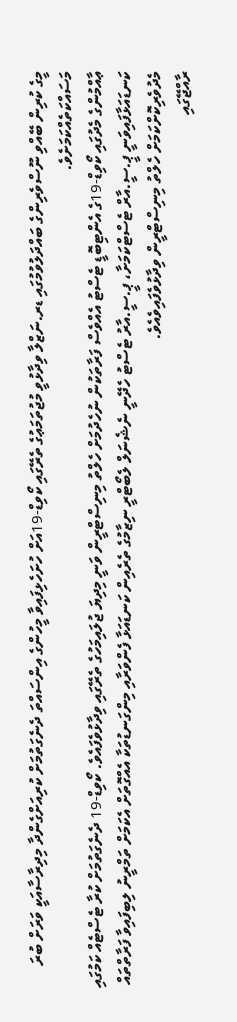މީގެ ކުރިން ބޭއްވި ނޫސްވެރިންގެ ބައްދަލުވުމުގައި ޑރ.ނަޒްލާ ވިދާޅުވީ މުޖުތަމަޢުގެ ތެރޭގައި ކޯވިޑް-19އަށް ހުށަހެޅިފައިވާ މީހުންގެ އިންސައްތަ ދެނެގަތުމަށް ކުރިއަށްގެންދާ މިދިރާސާއަކީ ވަރަށް ބުރަ މަސައްކަތެއްކަމަށެވެ.
ޢާއްމުންގެ މެދުގައި ކޯވިޑް-19ގެ އެންޓިބޮޑީ ޓެސްޓު އެއްވެސް ފަރާތަކުން ނުހެދުމަށް ހެލްތު މިނިސްޓްރީން ވަނީ މިދިޔަ ޖުލައިމަހުގެ ތެރޭގައި ވިދާޅުވެފައެވެ. ކޯވިޑް-19 ދެނެގަތުމަށް ކުރާ ޓެސްޓެއް ކަމުގައި ކަނޑައަޅާފައިވަނީ ޕީ.ސީ.އާރް ޓެސްޓްކަމަށާ، ޕީ.ސީ.އާރު ޓެސްޓު ހެދޭނީ ނެޝެނަލް ލެބޯޓްރީ ނިޒާމުގެ ތެރެއިން ކަނޑައަޅާ ފެންވަރާއި މިންގަނޑުތަކާ އެއްގޮތަށް އެކަމަށް ތަމްރީނު ލިބިފައިވާ ފަރާތްތައް މެދުވެރިކޮށްކަމަށް ހެލްތު މިނިސްޓްރީން ވިދާޅުވެފައިވެއެވެ.
ރާއްޖޭގައި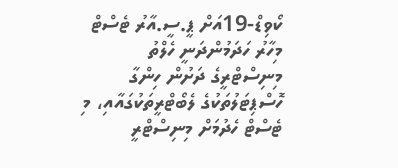ކޯވިޑް-19އަށް ޕީ.ސީ.އާރު ޓެސްޓް މިހާރު ހަދަމުންދަނީ ހެލްތު މިނިސްޓްރީގެ ދަށުން ހިންގާ ހޮސްޕިޓަލުތަކުގެ ލެބޯޓްރީތަކުގައާއި، މި ޓެސްޓް ހެދުމަށް މިނިސްޓްރީ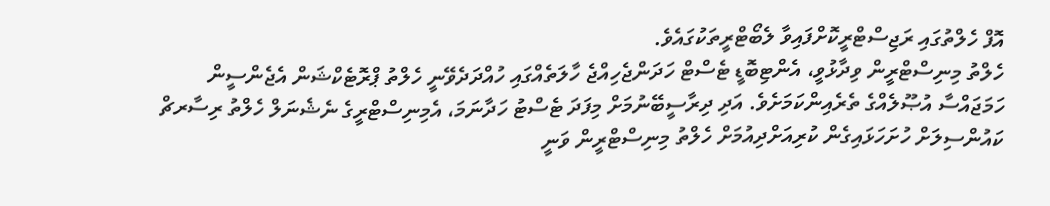އޮފް ހެލްތުގައި ރަޖިސްޓްރީކޮށްފައިވާ ލެބޯޓްރީތަކުގައެވެ.
ހެލްތު މިނިސްޓްރީން ވިދާޅުވީ، އެންޓިބޮޑީ ޓެސްޓް ހަދަންޖެހިއްޖެ ހާލަތެއްގައި ހުއްދަދެވޭނީ ހެލްތު ޕްރޮޓެކްޝަން އެޖެންސީން ހަމަޖައްސާ އުޞޫލެއްގެ ތެރެއިންކަމަށެވެ. އަދި ދިރާސީބޭނުމަށް މިފަދަ ޓެސްޓު ހަދާނަމަ، އެމިނިސްޓްރީގެ ނެޝެނަލް ހެލްތު ރިސާރޗް ކައުންސިލަށް ހުށަހަޅައިގެން ކުރިއަށްދިއުމަށް ހެލްތު މިނިސްޓްރީން ވަނީ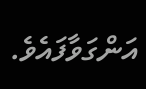އަންގަވާފައެވެ.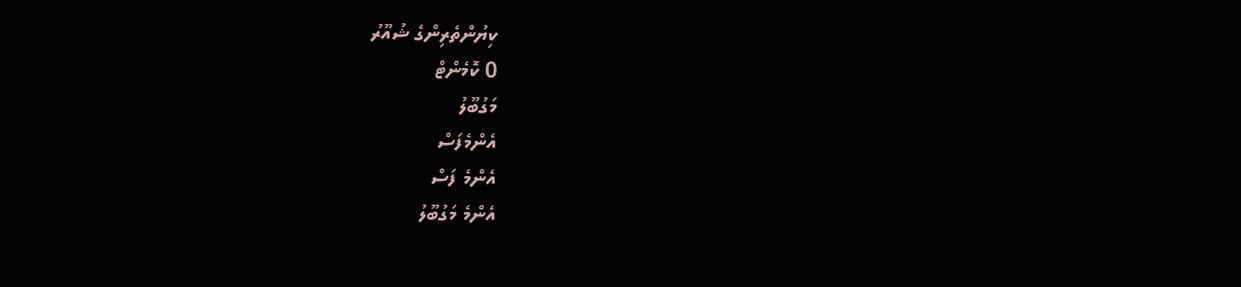ކިޔުންތެރިންގެ ޝުއޫރު
0 ކޮމެންޓް
މަގުބޫލު
އެންމެފަސް
އެންމެ ފަސް
އެންމެ މަގުބޫލު